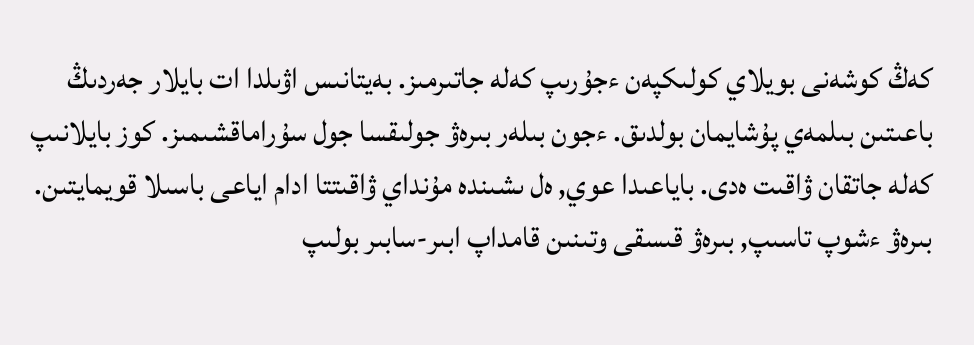كەڭ كوشەنى بويلاي كولىكپەن ءجۇرىپ كەلە جاتىرمىز. بەيتانىس اۋىلدا ات بايلار جەردىڭ باعىتىن بىلمەي پۇشايمان بولدىق. ءجون بىلەر بىرەۋ جولىقسا جول سۇراماقشىمىز. كوز بايلانىپ كەلە جاتقان ۋاقىت ەدى. باياعىدا عوي, ەل ىشىندە مۇنداي ۋاقىتتا ادام اياعى باسىلا قويمايتىن. بىرەۋ ءشوپ تاسىپ, بىرەۋ قىسقى وتىنىن قامداپ ابىر-سابىر بولىپ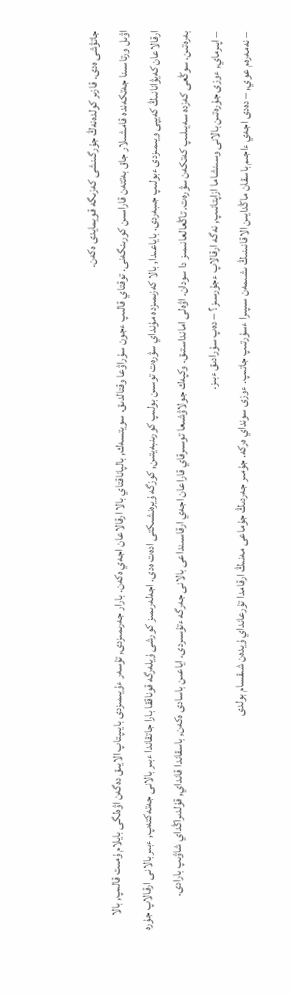جاتۋشى ەدى. قازىر كولدەنەڭ جۇرگىنشى كەزىگە قويمايدى ەكەن.
اۋىل ورتاسىنا جەتكەندە قامشىلار جاق بەتتەن قاراسىن كورىنگەنى. توقتاي قالىپ ءجون سۇراۋعا وقتالدىق. سويتسەك, بالپاناقتاي بالا ارقالاعان اجەي ەكەن. بارار جەرىمىزدى, تۇسەر ءۇيىمىزدى بايىپتاپ الايىق دەگەن اۋەلگى بايلام ۇمىت قالىپ, بالا ارقالاعان كەيۋانانىڭ كەيپى ويىمىزدى ءبولىپ جىبەردى. باياعىدا, بالا كەزىمىزدە مۇنداي سۋرەت توسىن بولىپ كورىنبەيتىن, كوزگە ۇيرەنشىكتى ادەت ەدى. اجەلەرىمىز كورشى ۇيلەرگە قوناققا بارا جاتقاندا ءبىر بالانى جەتەكتەپ, ءبىر بالانى ارقالاپ جۇرە بەرەتىن. سوڭعى كەزدە سەيىلىپ كەتكەن سۋرەت. تاڭعالعانىمىز دا سودان. اۋەلى امانداستىق. وكپەك جولاۋشىعا توسىرقاي قاراعان اجەي ارقاسىنداعى بالانى جەرگە ءتۇسىردى. اياعىن باسادى ەكەن, باسقاندا قانداي, قۇلدىراڭداي شاۋىپ بارادى.
– اپىرماي, ءوزى جۇرەتىن بالانى وسىنشاما ازاپتانىپ, نەگە ارقالاپ ءجۇرسىز؟ – دەپ سۇرادىق ءبىز.
– نەمەرەم عوي, – دەدى اجەي ءاجىم باسقان ماڭدايىن الاقانىنىڭ ىشىمەن سىپىرا ءسۇرتىپ جاتىپ. ءوزى سونداي ەركە. جۇمىر جەردىڭ جۇماعى مەنىڭ ارقامدا تۇرعانداي ۇيدەن شىقسام بولدى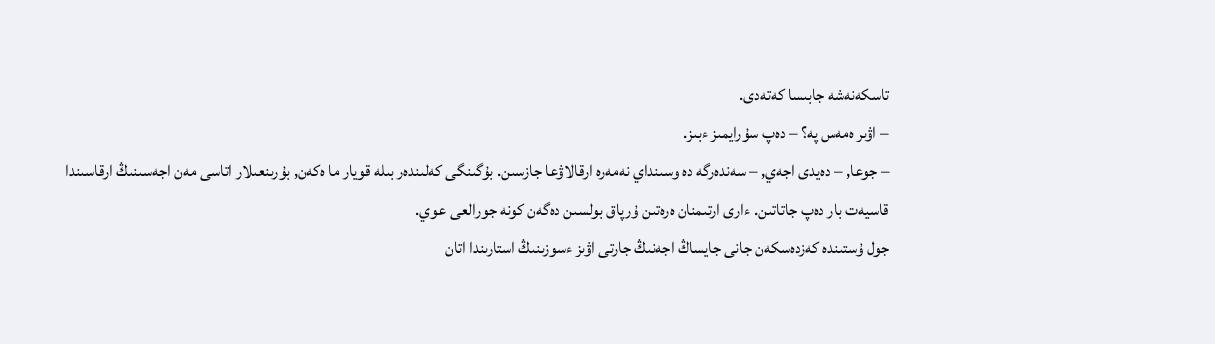تاسكەنەشە جابىسا كەتەدى.
– اۋىر ەمەس پە؟ – دەپ سۇرايمىز ءبىز.
– جوعا, – دەيدى اجەي, – سەندەرگە دە وسىنداي نەمەرە ارقالاۋعا جازسىن. بۇگىنگى كەلىندەر بىلە قويار ما ەكەن, بۇرىنعىلار اتاسى مەن اجەسىنىڭ ارقاسىندا قاسيەت بار دەپ جاتاتىن. ءارى ارتىمنان ەرەتىن ۇرپاق بولسىن دەگەن كونە جورالعى عوي.
جول ۇستىندە كەزدەسكەن جانى جايساڭ اجەنىڭ جارتى اۋىز ءسوزىنىڭ استارىندا اتان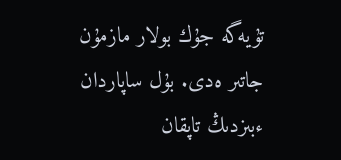تۇيەگە جۇك بولار مازمۇن جاتىر ەدى. بۇل ساپاردان ءبىزدىڭ تاپقان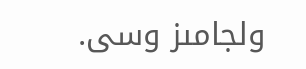ولجامىز وسى.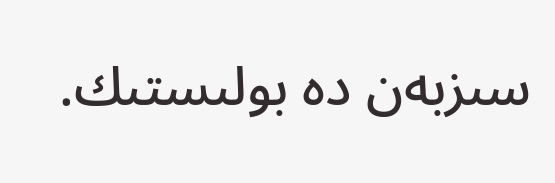سىزبەن دە بولىستىك.